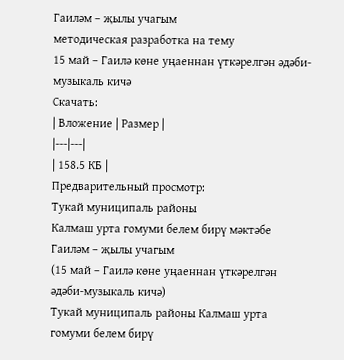Гаиләм – җылы учагым
методическая разработка на тему
15 май – Гаилә көне уңаеннан үткәрелгән әдәби-музыкаль кичә
Скачать:
| Вложение | Размер |
|---|---|
| 158.5 КБ |
Предварительный просмотр:
Тукай муниципаль районы
Калмаш урта гомуми белем бирү мәктәбе
Гаиләм – җылы учагым
(15 май – Гаилә көне уңаеннан үткәрелгән
әдәби-музыкаль кичә)
Тукай муниципаль районы Калмаш урта
гомуми белем бирү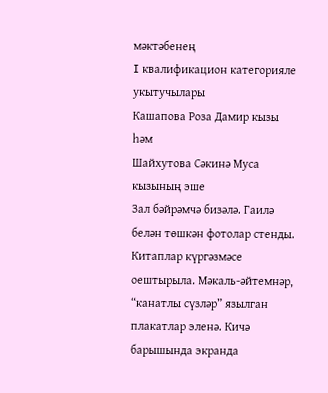мәктәбенең
I квалификацион категорияле укытучылары
Кашапова Роза Дамир кызы һәм
Шайхутова Сәкинә Муса кызының эше
Зал бәйрәмчә бизәлә. Гаилә белән төшкән фотолар стенды. Китаплар күргәзмәсе оештырыла. Мәкаль-әйтемнәр, “канатлы сүзләр” язылган плакатлар эленә. Кичә барышында экранда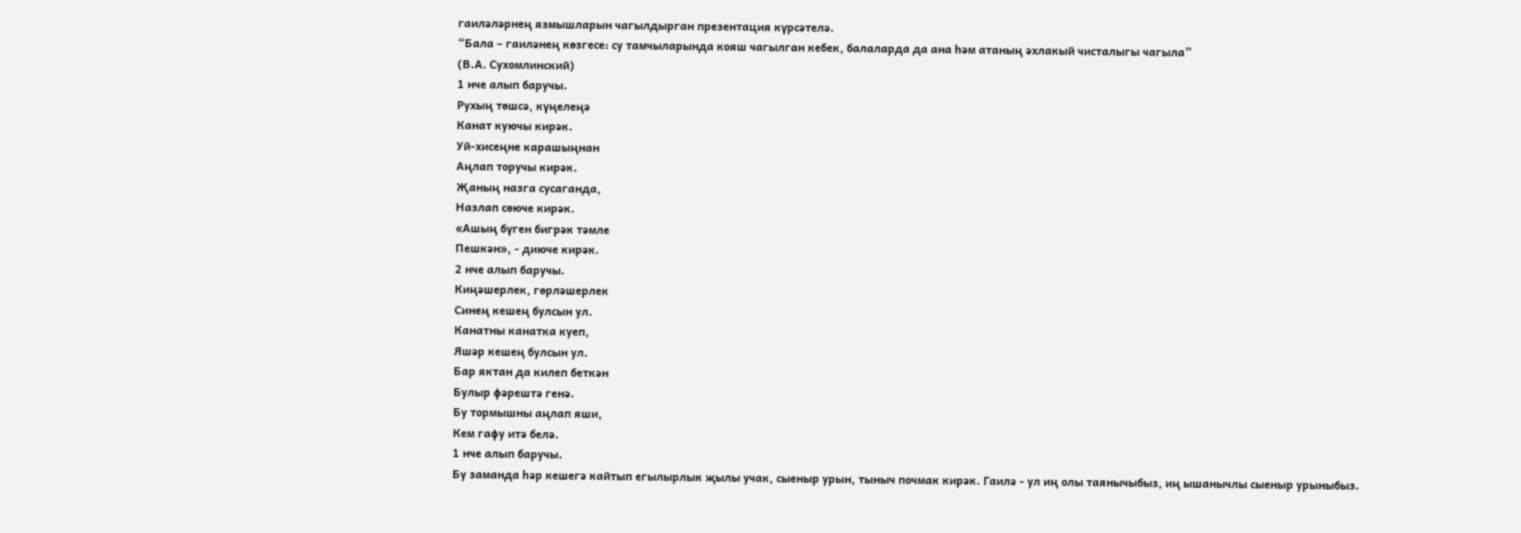гаиләләрнең язмышларын чагылдырган презентация күрсәтелә.
“Бала – гаиләнең көзгесе: су тамчыларында кояш чагылган кебек, балаларда да ана һәм атаның әхлакый чисталыгы чагыла”
(В.А. Сухомлинский)
1 нче алып баручы.
Рухың төшсә, күңелеңә
Канат куючы кирәк.
Уй-хисеңне карашыңнан
Аңлап торучы кирәк.
Җаның назга сусаганда,
Назлап сөюче кирәк.
«Ашың бүген бигрәк тәмле
Пешкән», - диюче кирәк.
2 нче алып баручы.
Киңәшерлек, гөрләшерлек
Синең кешең булсын ул.
Канатны канатка куеп,
Яшәр кешең булсын ул.
Бар яктан да килеп беткән
Булыр фәрештә генә.
Бу тормышны аңлап яши,
Кем гафу итә белә.
1 нче алып баручы.
Бу заманда һәр кешегә кайтып егылырлык җылы учак, сыеныр урын, тыныч почмак кирәк. Гаилә - ул иң олы таянычыбыз, иң ышанычлы сыеныр урыныбыз.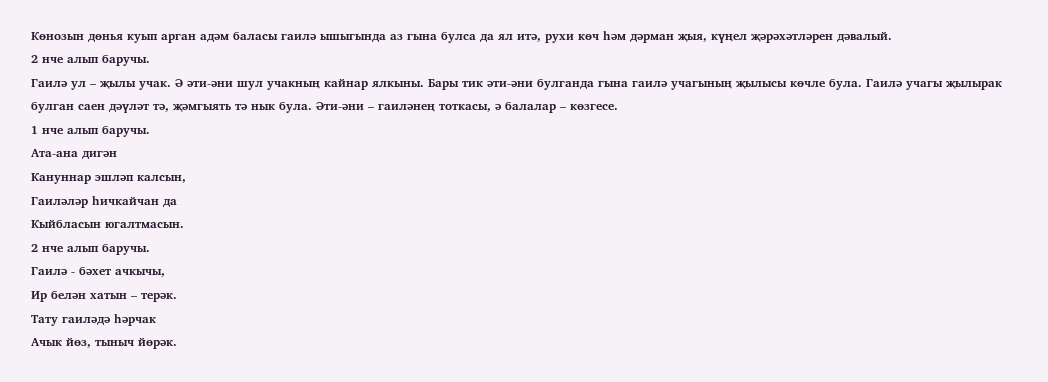Көнозын дөнья куып арган адәм баласы гаилә ышыгында аз гына булса да ял итә, рухи көч һәм дәрман җыя, күңел җәрәхәтләрен дәвалый.
2 нче алып баручы.
Гаилә ул – җылы учак. Ә әти-әни шул учакның кайнар ялкыны. Бары тик әти-әни булганда гына гаилә учагының җылысы көчле була. Гаилә учагы җылырак булган саен дәүләт тә, җәмгыять тә нык була. Әти-әни – гаиләнең тоткасы, ә балалар – көзгесе.
1 нче алып баручы.
Ата-ана дигән
Кануннар эшләп калсын,
Гаиләләр һичкайчан да
Кыйбласын югалтмасын.
2 нче алып баручы.
Гаилә - бәхет ачкычы,
Ир белән хатын – терәк.
Тату гаиләдә һәрчак
Ачык йөз, тыныч йөрәк.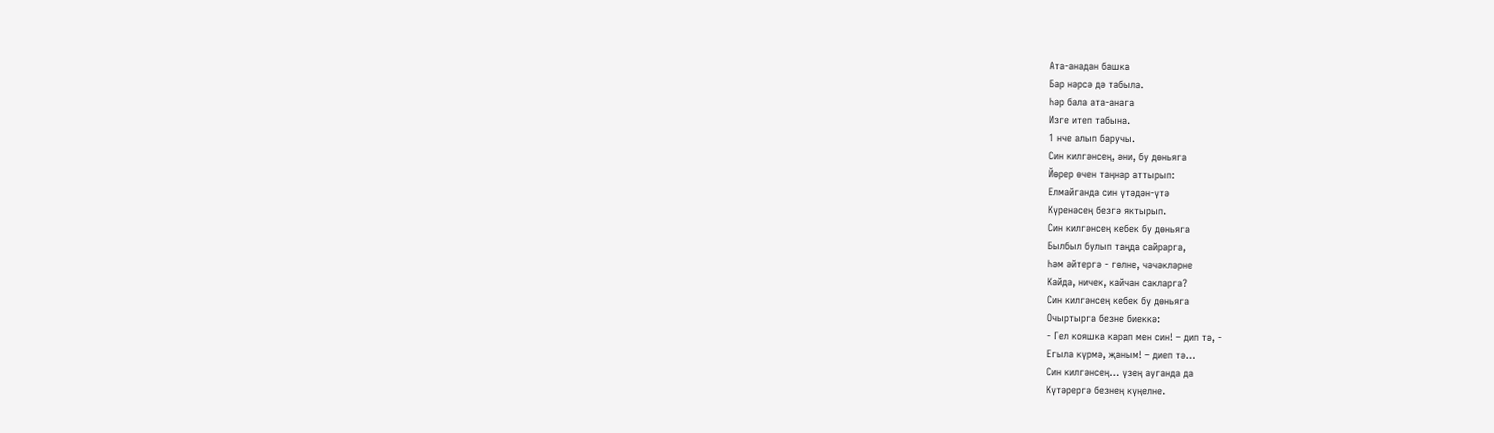Ата-анадан башка
Бар нәрсә дә табыла.
Һәр бала ата-анага
Изге итеп табына.
1 нче алып баручы.
Син килгәнсең, әни, бу дөньяга
Йөрер өчен таңнар аттырып:
Елмайганда син үтәдән-үтә
Күренәсең безгә яктырып.
Син килгәнсең кебек бу дөньяга
Былбыл булып таңда сайрарга,
Һәм әйтергә - гөлне, чәчәкләрне
Кайда, ничек, кайчан сакларга?
Син килгәнсең кебек бу дөньяга
Очыртырга безне биеккә:
- Гел кояшка карап мен син! – дип тә, -
Егыла күрмә, җаным! – диеп тә…
Син килгәнсең… үзең ауганда да
Күтәрергә безнең күңелне.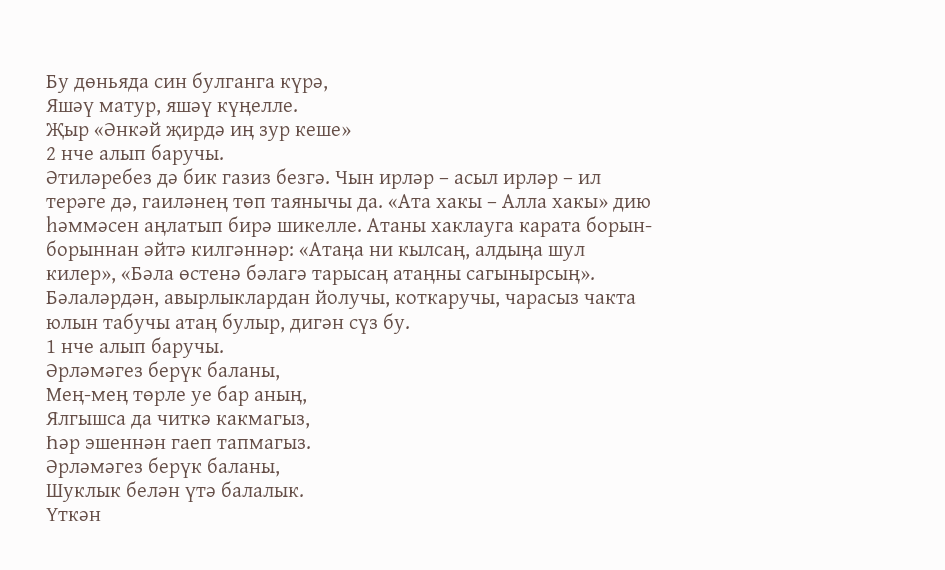Бу дөньяда син булганга күрә,
Яшәү матур, яшәү күңелле.
Җыр «Әнкәй җирдә иң зур кеше»
2 нче алып баручы.
Әтиләребез дә бик газиз безгә. Чын ирләр – асыл ирләр – ил терәге дә, гаиләнең төп таянычы да. «Ата хакы – Алла хакы» дию һәммәсен аңлатып бирә шикелле. Атаны хаклауга карата борын-борыннан әйтә килгәннәр: «Атаңа ни кылсаң, алдыңа шул килер», «Бәла өстенә бәлагә тарысаң атаңны сагынырсың». Бәлаләрдән, авырлыклардан йолучы, коткаручы, чарасыз чакта юлын табучы атаң булыр, дигән сүз бу.
1 нче алып баручы.
Әрләмәгез берүк баланы,
Мең-мең төрле уе бар аның,
Ялгышса да читкә какмагыз,
Һәр эшеннән гаеп тапмагыз.
Әрләмәгез берүк баланы,
Шуклык белән үтә балалык.
Үткән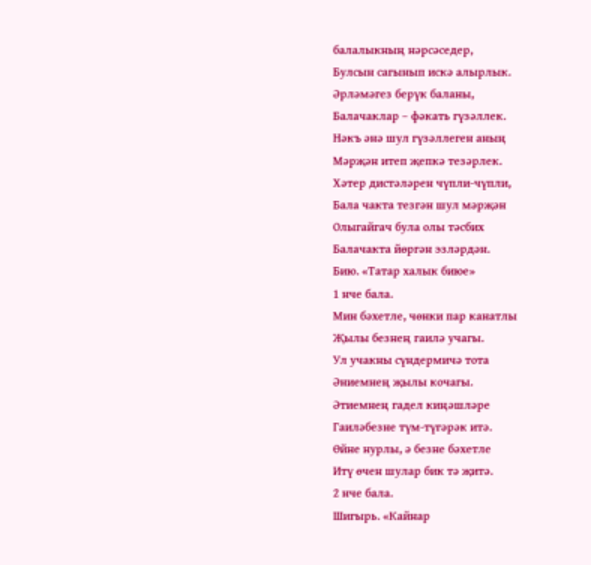балалыкның нәрсәседер,
Булсын сагынып искә алырлык.
Әрләмәгез берүк баланы,
Балачаклар – фәкать гүзәллек.
Нәкъ әнә шул гүзәллеген аның
Мәрҗән итеп җепкә тезәрлек.
Хәтер дистәләрен чүпли-чүпли,
Бала чакта тезгән шул мәрҗән
Олыгайгач була олы тәсбих
Балачакта йөргән эзләрдән.
Бию. «Татар халык биюе»
1 нче бала.
Мин бәхетле, чөнки пар канатлы
Җылы безнең гаилә учагы.
Ул учакны сүндермичә тота
Әниемнең җылы кочагы.
Әтиемнең гадел киңәшләре
Гаиләбезне түм-түгәрәк итә.
Өйне нурлы, ә безне бәхетле
Итү өчен шулар бик тә җитә.
2 нче бала.
Шигырь. «Кайнар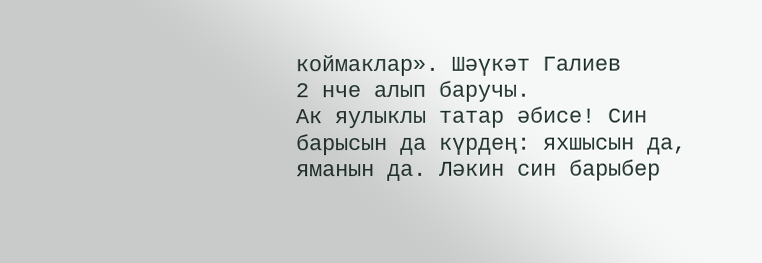коймаклар». Шәүкәт Галиев
2 нче алып баручы.
Ак яулыклы татар әбисе! Син барысын да күрдең: яхшысын да, яманын да. Ләкин син барыбер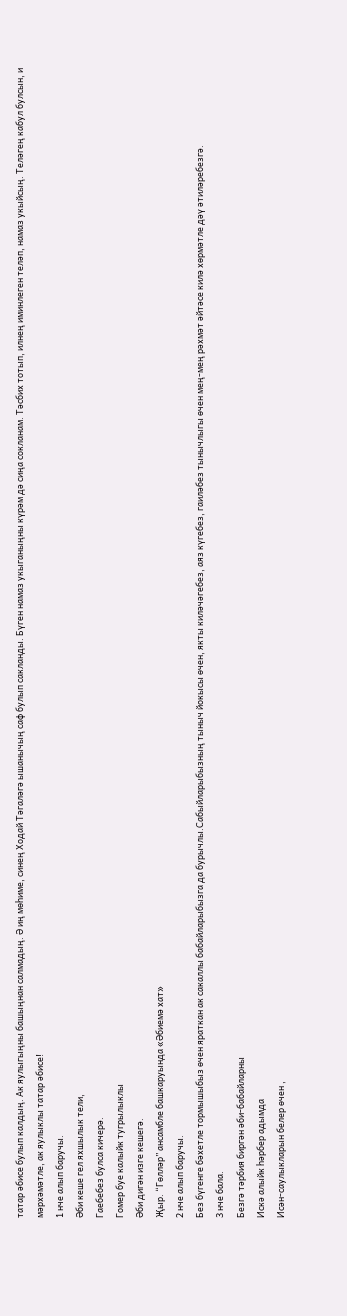татар әбисе булып калдың. Ак яулыгыңны башыңнан салмадың. Ә иң мөһиме, синең Ходай Тәгаләгә ышанычың саф булып сакланды. Бүген намаз укыганыңны күрәм дә сиңа сокланам. Тәсбих тотып, илнең иминлеген теләп, намаз укыйсың. Теләгең кабул булсын, и мәрхәмәтле, ак яулыклы татар әбисе!
1 нче алып баручы.
Әби кеше гел яхшылык тели,
Гаебебез булса кичерә.
Гомер буе калыйк тугрылыклы
Әби дигән изге кешегә.
Җыр. “Гөлләр” ансамбле башкаруында «Әбиемә хат»
2 нче алып баручы.
Без бүгенге бәхетле тормышыбыз өчен яраткан ак сакаллы бабайларыбызга да бурычлы.Сабыйларыбызның тыныч йокысы өчен, якты киләчәгебез, аяз күгебез, гаиләбез тынычлыгы өчен мең-мең рәхмәт әйтәсе килә хөрмәтле дәү әтиләребезгә.
3 нче бала.
Безгә тәрбия биргән әби-бабайларны
Искә алыйк һәрбер адымда
Исән-саулыкларын белер өчен ,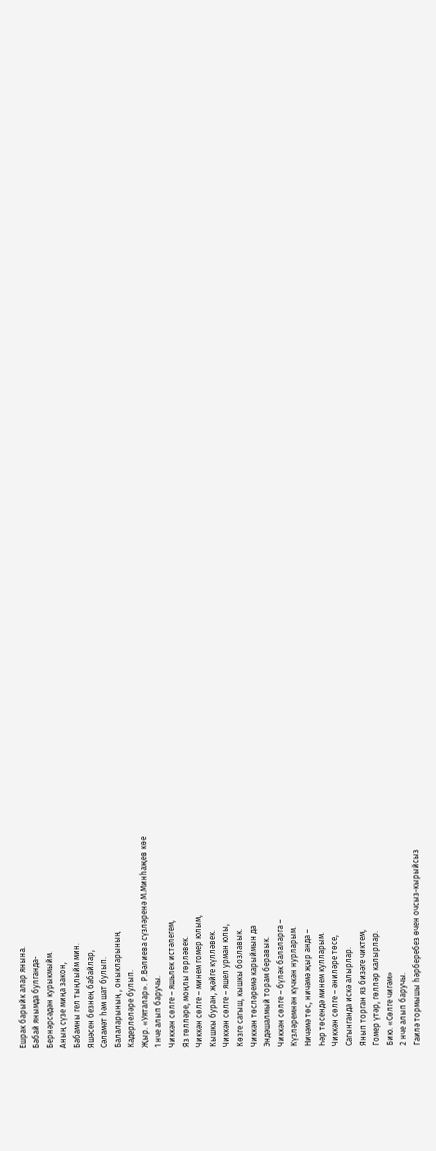Ешрак барыйк алар янына.
Бабай янымда булганда-
Бернәрсәдән курыкмыйм.
Аның сүзе миңа закон,
Бабамны гел тыңлыйм мин.
Яшәсен безнең бабайлар,
Сәламәт һәм шат булып.
Балаларының , оныкларының
Кадерлеләре булып.
Җыр. «Уяталар». Р.Вәлиева сүзләренә М.Минһаҗев көе
1 нче алып баручы.
Чиккән сөлге – яшьлек истәлегем,
Яз гөлләре, моңлы гөрләвек.
Чиккән сөлге – минем гомер юлым,
Кышкы буран, җәйге күлләвек.
Чиккән сөлге – яшел урман юлы,
Көзге сагыш, кышкы бозлавык.
Чиккән төсләремә карыймын да
Эндәшалмый торам беравык.
Чиккән сөлге – бүләк балаларга –
Күзләремнән күчкән нурларым.
Ничәмә төс, ничәмә җыр анда –
Һәр төсендә минем кулларым.
Чиккән сөлге – әниләре төсе,
Сагынганда искә алырлар.
Янып торган яз бизәге чиктем,
Гомер үтәр, гөлләр калырлар.
Бию. «Сөлге чигәм»
2 нче алып баручы.
Гаилә тормышы һәрберебез өчен очсыз-кырыйсыз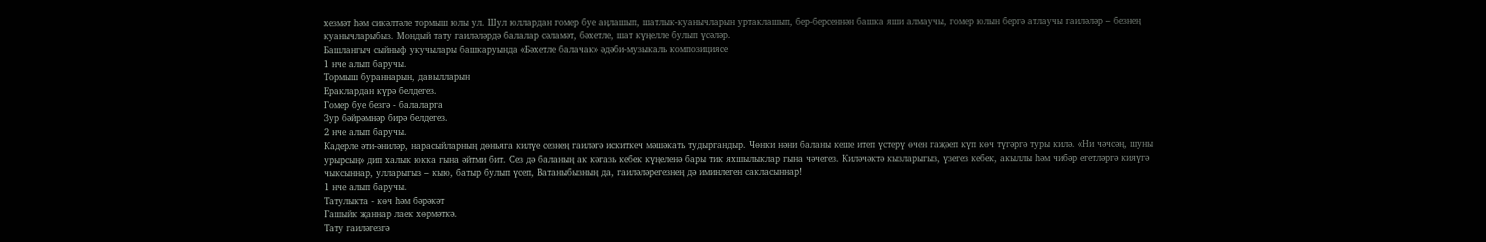хезмәт һәм сикәлтәле тормыш юлы ул. Шул юллардан гомер буе аңлашып, шатлык-куанычларын уртаклашып, бер-берсеннән башка яши алмаучы, гомер юлын бергә атлаучы гаиләләр – безнең куанычларыбыз. Мондый тату гаиләләрдә балалар сәламәт, бәхетле, шат күңелле булып үсәләр.
Башлангыч сыйныф укучылары башкаруында «Бәхетле балачак» әдәби-музыкаль композициясе
1 нче алып баручы.
Тормыш бураннарын, давылларын
Ераклардан күрә белдегез.
Гомер буе безгә - балаларга
Зур бәйрәмнәр бирә белдегез.
2 нче алып баручы.
Кадерле әти-әниләр, нарасыйларның дөньяга килүе сезнең гаиләгә искиткеч мәшәкать тудыргандыр. Чөнки нәни баланы кеше итеп үстерү өчен гаҗәеп күп көч түгәргә туры килә. «Ни чәчсәң, шуны урырсың» дип халык юкка гына әйтми бит. Сез дә баланың ак кәгазь кебек күңеленә бары тик яхшылыклар гына чәчегез. Киләчәктә кызларыгыз, үзегез кебек, акыллы һәм чибәр егетләргә кияүгә чыксыннар, улларыгыз – кыю, батыр булып үсеп, Ватаныбызның да, гаиләләрегезнең дә иминлеген сакласыннар!
1 нче алып баручы.
Татулыкта - көч һәм бәрәкәт
Гашыйк җаннар лаек хөрмәткә.
Тату гаиләгезгә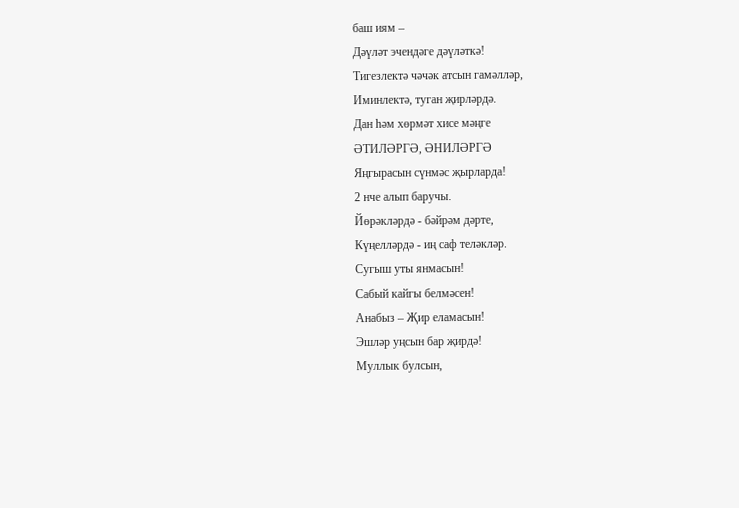баш иям –
Дәүләт эчендәге дәүләткә!
Тигезлектә чәчәк атсын гамәлләр,
Иминлектә, туган җирләрдә.
Дан һәм хөрмәт хисе мәңге
ӘТИЛӘРГӘ, ӘНИЛӘРГӘ
Яңгырасын сүнмәс җырларда!
2 нче алып баручы.
Йөрәкләрдә - бәйрәм дәрте,
Күңелләрдә - иң саф теләкләр.
Сугыш уты янмасын!
Сабый кайгы белмәсен!
Анабыз – Җир еламасын!
Эшләр уңсын бар җирдә!
Муллык булсын,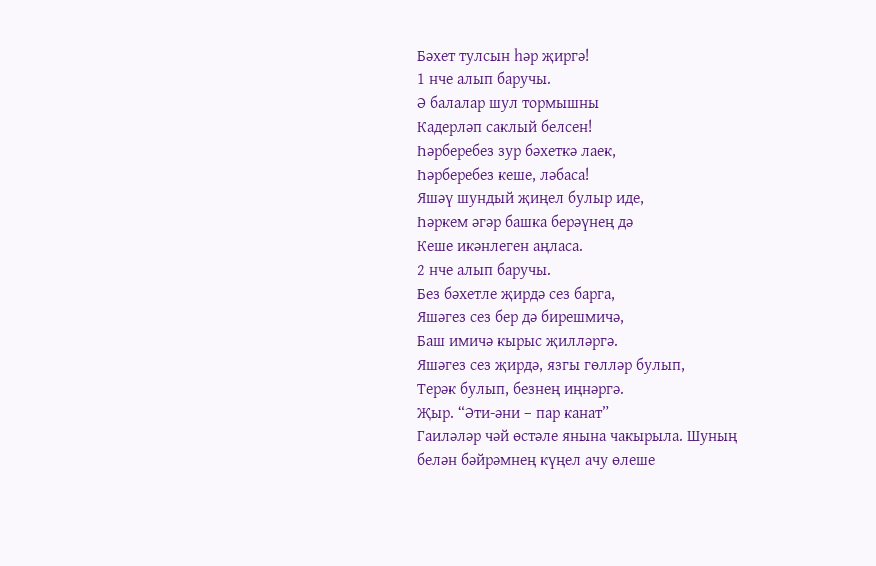Бәхет тулсын һәр җиргә!
1 нче алып баручы.
Ә балалар шул тормышны
Кадерләп саклый белсен!
Һәрберебез зур бәхеткә лаек,
Һәрберебез кеше, ләбаса!
Яшәү шундый җиңел булыр иде,
Һәркем әгәр башка берәүнең дә
Кеше икәнлеген аңласа.
2 нче алып баручы.
Без бәхетле җирдә сез барга,
Яшәгез сез бер дә бирешмичә,
Баш имичә кырыс җилләргә.
Яшәгез сез җирдә, язгы гөлләр булып,
Терәк булып, безнең иңнәргә.
Җыр. “Әти-әни – пар канат”
Гаиләләр чәй өстәле янына чакырыла. Шуның белән бәйрәмнең күңел ачу өлеше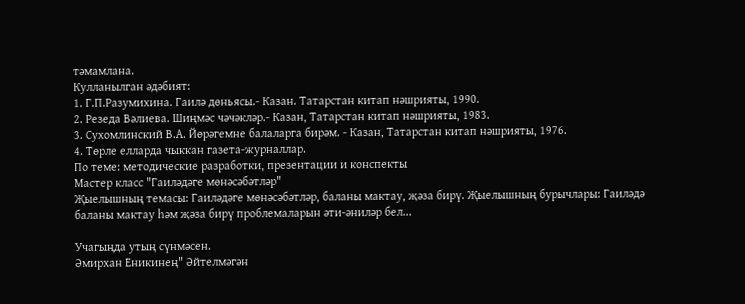тәмамлана.
Кулланылган әдәбият:
1. Г.П.Разумихина. Гаилә дөньясы.- Казан. Татарстан китап нәшрияты, 1990.
2. Резеда Вәлиева. Шиңмәс чәчәкләр.- Казан, Татарстан китап нәшрияты, 1983.
3. Сухомлинский В.А. Йөрәгемне балаларга бирәм. - Казан, Татарстан китап нәшрияты, 1976.
4. Төрле елларда чыккан газета-журналлар.
По теме: методические разработки, презентации и конспекты
Мастер класс "Гаиләдәге мөнәсәбәтләр"
Җыелышның темасы: Гаиләдәге мөнәсәбәтләр, баланы мактау, җәза бирү. Җыелышның бурычлары: Гаиләдә баланы мактау һәм җәза бирү проблемаларын әти-әниләр бел...

Учагыңда утың сүнмәсен.
Әмирхан Еникинең" Әйтелмәгән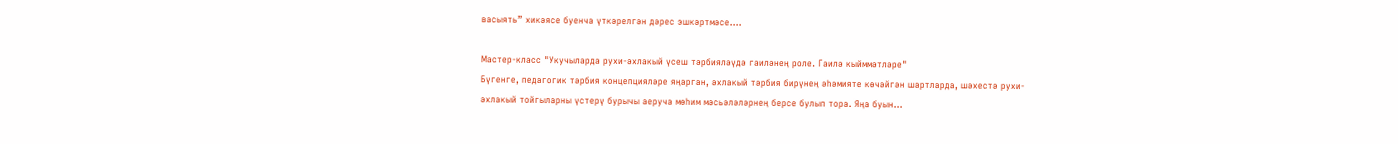васыять” хикәясе буенча үткәрелгән дәрес эшкәртмәсе....

Мастер-класс "Укучыларда рухи-әхлакый үсеш тәрбияләүдә гаиләнең роле. Гаилә кыйммәтләре"
Бүгенге, педагогик тәрбия концепцияләре яңарган, әхлакый тәрбия бирүнең әһәмияте көчәйгән шартларда, шәхестә рухи-әхлакый тойгыларны үстерү бурычы аеруча мөһим мәсьәләләрнең берсе булып тора. Яңа буын...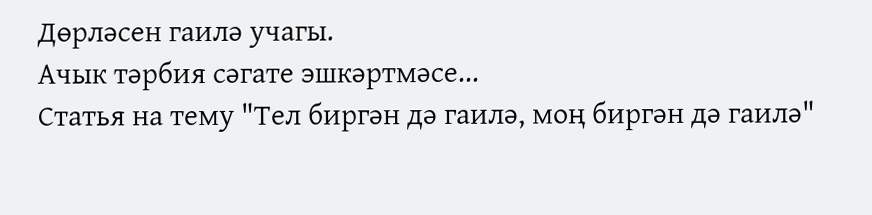Дөрләсен гаилә учагы.
Ачык тәрбия сәгате эшкәртмәсе...
Статья на тему "Тел биргән дә гаилә, моң биргән дә гаилә"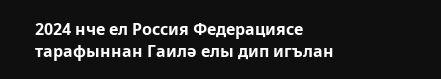2024 нче ел Россия Федерациясе тарафыннан Гаилә елы дип игълан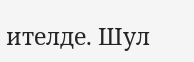ителде. Шул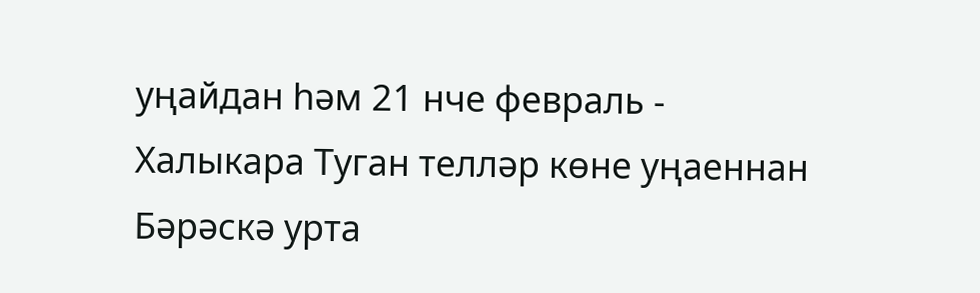уңайдан һәм 21 нче февраль - Халыкара Туган телләр көне уңаеннан Бәрәскә урта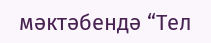мәктәбендә “Тел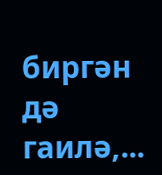биргән дә гаилә,...